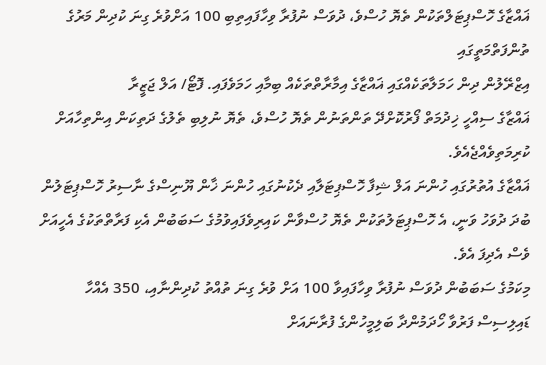ޣައްޒާގެ ހޮސްޕިޓަލްތަކުން ތެޔޮ ހުސްވެ، ދުވަސް ނުފުރާ ވިހާފައިތިބި 100 އަށްވުރެ ގިނަ ކުދިން މަރުގެ ތުންފަތްމަތީގައި
އިޒްރޭލުން ދިން ހަމަލާތަކެއްގައި ޣައްޒާގެ އިމާރާތްތަކެއް ބިމާއި ހަމަވެފައި. ފޮޓޯ/ އަލް ޖަޒީރާ
ޣައްޒާގެ ސިއްހީ ޚިދުމަތް ފޯރުކޮށްދޭ ތަންތަނުން ތެޔޮ ހުސްވެ، ތެޔޮ ނުލިބި ތެލުގެ ދަތިކަން އިންތިހާއަށް ކުރިމަތިވެއްޖެއެވެ.
ޣައްޒާގެ އުތުރުގައި ހުންނަ އަލް ޝިފާ ހޮސްޕިޓަލާއި ދެކުނުގައި ހުންނަ ޚާން ޔޫނިސްގެ ނާސިރު ހޮސްޕިޓަލުން ބުދަ ދުވަހު ވަނީ، އެ ހޮސްޕިޓަލުތަކުން ތެޔޮ ހުސްވާން ކައިރިވެފައިވުމުގެ ސަބަބުން އެކި ފަރާތްތަކުގެ އެހީއަށް ވެސް އެދިފަ އެވެ.
މިކަމުގެ ސަބަބުން ދުވަސް ނުފުރާ ވިހާފައިވާ 100 އަށް ވުރެ ގިނަ ތުއްތު ކުދިންނާއި، 350 އެއްހާ ޑައިލިސިސް ފަރުވާ ހޯދަމުންދާ ބަލިމީހުންގެ ފުރާނައަށް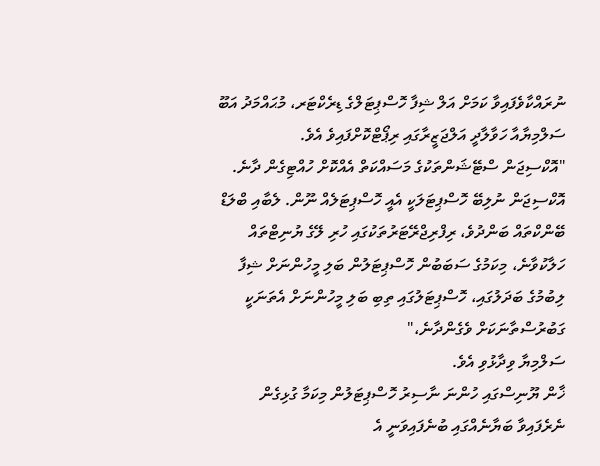ނުރައްކާވެފައިވާ ކަމަށް އަލް ޝިފާ ހޮސްޕިޓަލްގެ ޑިރެކްޓަރ، މުޙައްމަދު އަބޫ ސަލްމިޔާއާ ހަވާލާދީ އަލްޖަޒީރާގައި ރިޕޯޓްކޮށްފައިވެ އެވެ.
"އޮކްސިޖަން ސްޓޭޝަންތަކުގެ މަސައްކަތް އެއްކޮށް ހުއްޓިގެން ދާނެ. އޮކްސިޖަން ނުލިބޭ ހޮސްޕިޓަލަކީ އެއީ ހޮސްޕިޓަލެއް ނޫން. ލެބާއި ބްލަޑް ބޭންކްތައް ބަންދުވެ، ރިފްރިޖްރޭޓަރުތަކުގައި ހުރި ލޭގެ ޔުނިޓްތައް ހަލާކުވާނެ، މިކަމުގެ ސަބަބުން ހޮސްޕިޓަލުން ބަލި މީހުންނަށް ޝިފާ ލިބުމުގެ ބަދަލުގައި، ހޮސްޕިޓަލުގައި ތިބި ބަލި މީހުންނަށް އެތަނަކީ ގަބުރުސްތާނަކަށް ވެގެންދާނެ،"
ސަލްމިޔާ ވިދާޅުވި އެވެ.
ޚާން ޔޫނިސްގައި ހުންނަ ނާސިރު ހޮސްޕިޓަލުން މިކަމާ ގުޅިގެން ނެރެފައިވާ ބަޔާނެއްގައި ބުނެފައިވަނީ އެ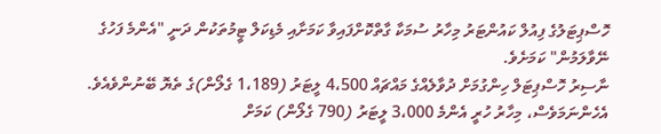ހޮސްޕިޓަލުގެ ފިއުލް ކައުންޓަރު މިހާރު ސުމަކާ ގާތްކޮށްފައިވާ ކަމަށާއި މެޑިކަލް ޓީމުތަކުން ދަނީ "އެންމެ ފަހުގެ ނޭވާލަމުން" ކަމަށެވެ.
ނާސިރު ހޮސްޕިޓަލް ހިންގުމަށް ދުވާލެއްގެ މައްޗައް 4،500 ލީޓަރު (1،189 ގެލޯން)ގެ ތެޔޮ ބޭނުންވެއެވެ. އެހެންނަމަވެސް، މިހާރު ހުރީ އެންމެ 3،000 ލީޓަރު (790 ގެލޯން) ކަމަށް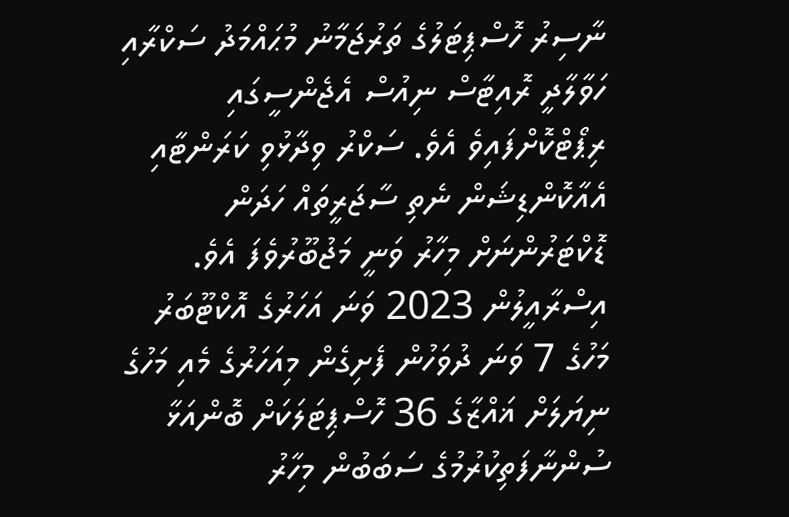ނާސިރު ހޮސްޕިޓަލުގެ ތަރުޖަމާނު މުޙައްމަދު ސަކްރާއި ހަވާލާދީ ރޮއިޓާސް ނިއުސް އެޖެންސީގައި ރިޕޯޓްކޮށްފައިވެ އެވެ. ސަކްރު ވިދާޅުވި ކަރަންޓާއި އެއާކޮންޑިޝަން ނެތި ސާޖަރީތައް ހަދަން ޑޮކްޓަރުންނަށް މިހާރު ވަނީ މަޖުބޫރުވެފަ އެވެ.
އިސްރާއީލުން 2023 ވަނަ އަހަރުގެ އޮކްޓޫބަރު މަހުގެ 7 ވަނަ ދުވަހުން ފެށިގެން މިއަހަރުގެ މެއި މަހުގެ ނިޔަލަށް ޣައްޒާގެ 36 ހޮސްޕިޓަލަކަށް ބޮންއަޅާ ސުންނާފަތިކުރުމުގެ ސަބަބުން މިހާރު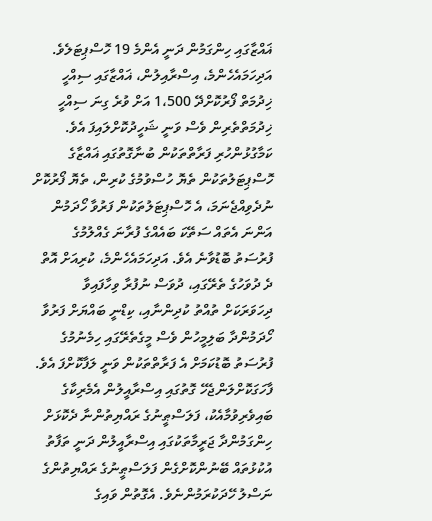ޣައްޒާގައި ހިންގަމުން ދަނީ އެންމެ 19 ހޮސްޕިޓަލެވެ. އަދިހަމައެހެންމެ، އިސްރާއިލުން، ޣައްޒާގައި ސިއްހީ ޚިދުމަތް ފޯރުކޮށްދޭ 1،500 އަށް ވުރެ ގިނަ ސިއްހީ ޚިދުމަތްތެރިން ވެސް ވަނީ ޝަހީދުކޮށްލައިފަ އެވެ.
ކަމާގުޅުންހުރި ފަރާތްތަކުން ބުނާގޮތުގައި ޣައްޒާގެ ހޮސްޕިޓަލުތަކުން ތެޔޮ ހުސްވުމުގެ ކުރިން، ތެޔޮ ފޯރުކޮށް ނުދެވިއްޖެނަމަ، އެ ހޮސްޕިޓަލުތަކުން ފަރުވާ ހޯދަމުން އަންނަ އެތައް ސަތޭކަ ބައެއްގެ ފުރާނަ ގެއްލުމުގެ ފުރުސަތު ބޮޑުވާނެ އެވެ. އަދިހަމައެހެންމެ، ކުރިއަށް އޮތް ދެ ދުވަހުގެ ތެރޭގައި، ދުވަސް ނުފުރާ ވިހާފައިވާ ދިހަވަރަކަށް ތުއްތު ކުދިންނާއި، ކިޑްނީ ބައްޔަށް ފަރުވާ ހޯދަމުންދާ ބަލިމީހުން ވެސް މީގެތެރޭގައި ހިމެނުމުގެ ފުރުސަތު ބޮޑުކަމަށް އެ ފަރާތްތަކުން ވަނީ ލަފާކޮށްފަ އެވެ.
ފާހަގަކޮށްލަންޖެހޭ ގޮތުގައި އިސްރާއީލުން އެމެރިކާގެ ބައިވެރިވުމާއެކު، ފަލަސްޠީނުގެ ރައްޔިތުންނާ ދެކޮޅަށް ހިންގަމުންދާ ޖަރީމާތަކުގައި އިސްރާއީލުން ދަނީ ތަފާތު އުކުޅުތައް ބޭނުންކޮށްގެން ފަލަސްޠީނުގެ ރައްޔިތުންގެ ނަސްލު ހޭދަކުރަމުންނެވެ. އެގޮތުން ވައިގެ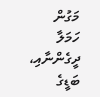މަގުން ހަމަލާ ދީގެންނާއި، ބަޑީގެ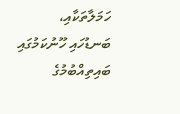ހަމަލާތަކާއި، ބަނޑުހައި ހޫނުކަމުގައި ބައިތިއްބުމުގެ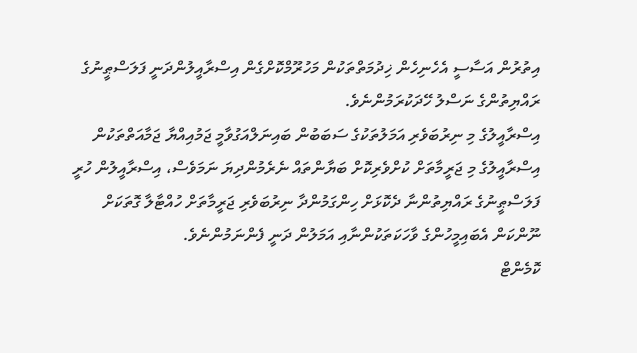އިތުރުން އަސާސީ އެހެނިހެން ޚިދުމަތްތަކުން މަހުރޫމްކޮށްގެން އިސްރާއީލުންދަނީ ފަލަސްޠީނުގެ ރައްޔިތުންގެ ނަސްލު ހޭދަކުރަމުންނެވެ.
އިސްރާއީލުގެ މި ނިރުބަވެރި އަމަލުތަކުގެ ސަބަބުން ބައިނަލްއަގުވާމީ ޖަމުއިއްޔާ ޖަމާއަތްތަކުން އިސްރާއީލުގެ މި ޖަރީމާތަށް ކުށްވެރިކޮށް ބަޔާންތައް ނެރެމުންދިޔަ ނަމަވެސް، އިސްރާއީލުން ހުރީ ފަލަސްޠީނުގެ ރައްޔިތުންނާ ދެކޮޅަށް ހިންގަމުންދާ ނިރުބަވެރި ޖަރީމާތަށް ހުއްޓާލާ ގޮތަކަށް ނޫންކަން އެބައިމީހުންގެ ވާހަކަތަކުންނާއި އަމަލުން ދަނީ ފެންނަމުންނެވެ.
ކޮމެންޓް